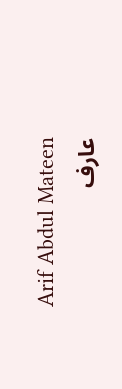Arif Abdul Mateen
عارف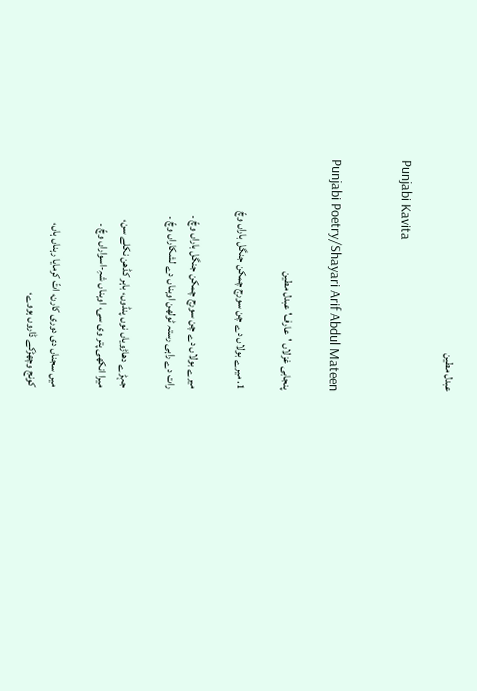عبدل مطین

Punjabi Kavita


Punjabi Poetry/Shayari Arif Abdul Mateen

پنجابی غزلاں 'عارف' عبدل مطین

1. میرے بولاں دے چن سورج چمکن جنگل باراں وچّ

میرے بولاں دے چن سورج چمکن جنگل باراں وچّ ۔
رات دے راہی رستہ ٹولھن اوہناں دے لشکاراں وچّ ۔

جہڑے دھاڑویاں نوں پنڈوں، باہر کڈھن نکلے سن،
میرا انکھی پتر وی سی، اوہناں شہِ-اسواراں وچّ ۔

میں سجناں دی دوری کارن، اتّ کرمایا رہناں ہاں،
کونج وچھڑکے ڈاروں ہووے،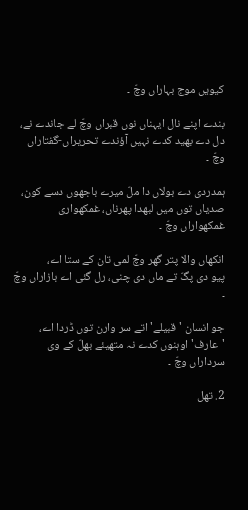کیویں موج بہاراں وچّ ۔

بندے اپنے نال ایہناں نوں قبراں وچّ لے جاندے نے،
دل دے بھید کدے نہیں آؤندے تحریراں-گفتاراں وچّ ۔

ہمدردی دے بولاں دا ملّ میرے باجھوں دسے کون،
صدیاں توں میں لبھدا پھرناں، غمکھواری غمکھواراں وچّ ۔

انکھاں والا پتر گھر وچّ لمی تان کے ستا اے،
پیو دی پگّ تے ماں دی چنی، رل گئی اے بازاراں وچّ ۔

جو انسان 'قبیلے' اتے سر وارن توں ڈردا اے،
'عارف' اوہنوں کدے نہ متھیئے بھلّ کے وی سرداراں وچّ ۔

2. تھل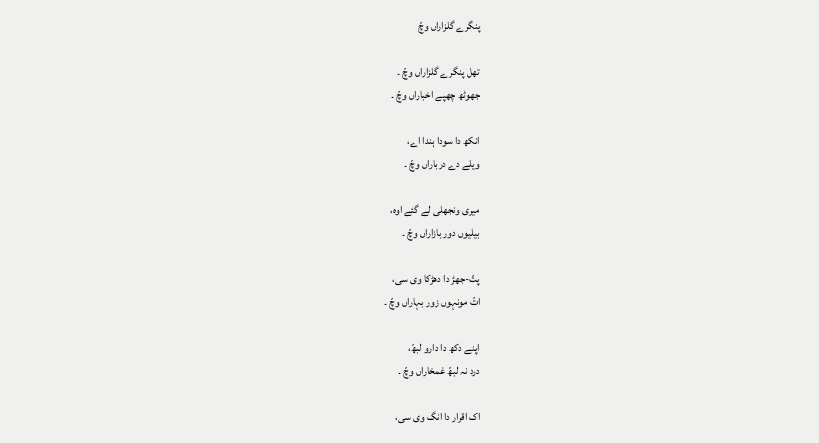پنگرے گلزاراں وچّ

تھل پنگرے گلزاراں وچّ ۔
جھوٹھ چھپے اخباراں وچّ ۔

انکھ دا سودا ہندا اے،
ویلے دے درباراں وچّ ۔

میری ونجھلی لے گئے اوہ،
بیلیوں دور بازاراں وچّ ۔

پتّ-جھڑ دا دھڑکا وی سی،
اتّ مونہوں زور بہاراں وچّ ۔

اپنے دکھ دا دارو لبھّ،
درد نہ لبھّ غمخاراں وچّ ۔

اک اقرار دا انگ وی سی،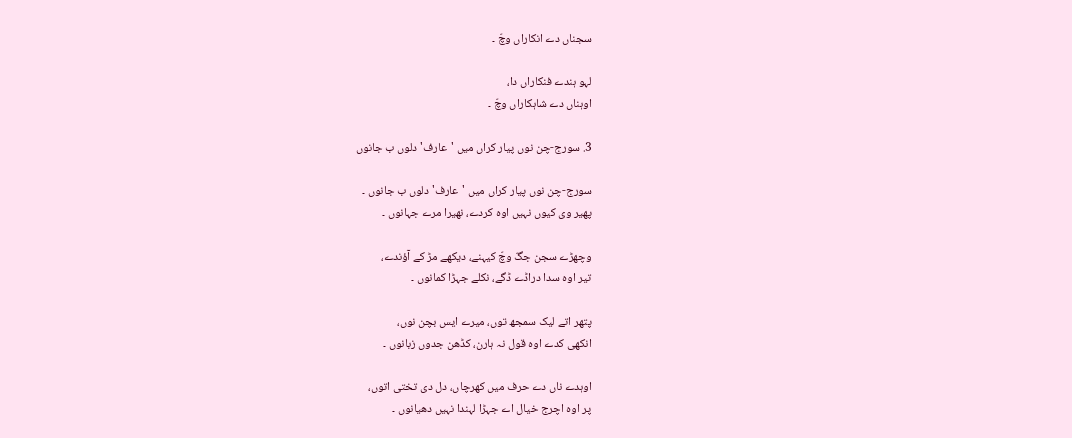سجناں دے انکاراں وچّ ۔

لہو ہندے فنکاراں دا،
اوہناں دے شاہکاراں وچّ ۔

3. سورج-چن نوں پیار کراں میں 'عارف' دلوں ب جانوں

سورج-چن نوں پیار کراں میں 'عارف' دلوں ب جانوں ۔
پھیر وی کیوں نہیں اوہ کردے، نھیرا مرے جہانوں ۔

وچھڑے سجن جگّ وچّ کیہنے، دیکھے مڑ کے آؤندے،
تیر اوہ سدا دراڈے ڈگے، نکلے جہڑا کمانوں ۔

پتھر اتے لیک سمجھ توں، میرے ایس بچن نوں،
انکھی کدے اوہ قول نہ ہارن، کڈھن جدوں زبانوں ۔

اوہدے ناں دے حرف میں کھرچاں، دل دی تختی اتوں،
پر اوہ اچرج خیال اے جہڑا لہندا نہیں دھیانوں ۔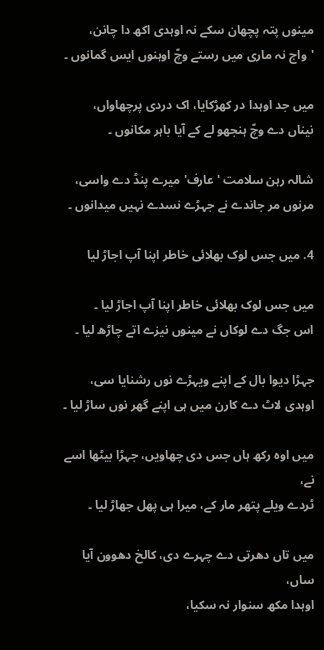مینوں پتہ پچھان سکے نہ اوہدی اکھ دا چانن،
'واج نہ ماری میں رستے وچّ اوہنوں ایس گمانوں ۔

میں جد اوہدا در کھڑکایا، اک دردی پرچھاواں،
نیناں دے وچّ ہنجھو لے کے آیا باہر مکانوں ۔

شالہ رہن سلامت 'عارف' میرے پنڈ دے واسی،
مرنوں مر جاندے نے جہڑے نسدے نہیں میدانوں ۔

4. میں جس لوک بھلائی خاطر اپنا آپ اجاڑ لیا

میں جس لوک بھلائی خاطر اپنا آپ اجاڑ لیا ۔
اس جگ دے لوکاں نے مینوں نیزے اتے چاڑھ لیا ۔

جہڑا دیوا بال کے اپنے ویہڑے نوں رشنایا سی،
اوہدی لاٹ دے کارن میں ہی اپنے گھر نوں ساڑ لیا ۔

میں اوہ رکھ ہاں جس دی چھاویں، جہڑا بیٹھا اسے نے،
ٹردے ویلے پتھر مار کے، میرا ہی پھل جھاڑ لیا ۔

میں تاں دھرتی دے چہرے دی، کالخ دھوون آیا ساں،
اوہدا مکھ سنوار نہ سکیا،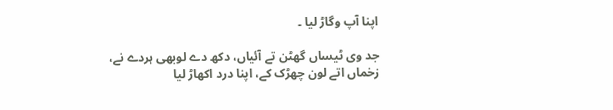اپنا آپ وگاڑ لیا ۔

جد وی ٹیساں گھٹن تے آئیاں، دکھ دے لوبھی ہردے نے،
زخماں اتے لون چھڑک کے، اپنا درد اکھاڑ لیا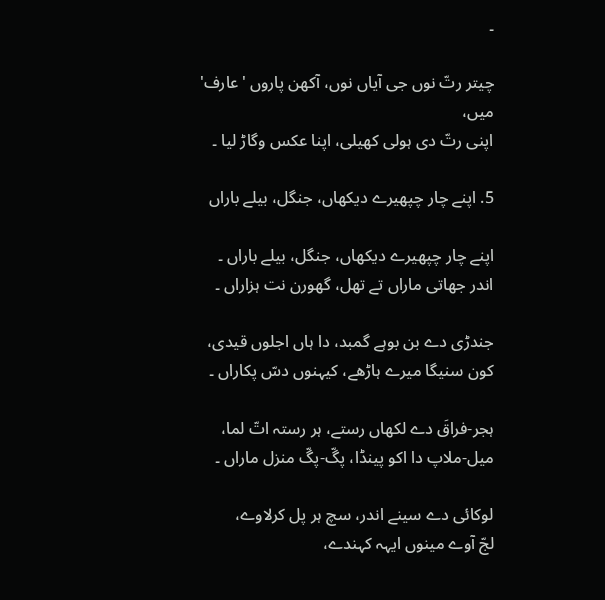۔

چیتر رتّ نوں جی آیاں نوں، آکھن پاروں 'عارف' میں،
اپنی رتّ دی ہولی کھیلی، اپنا عکس وگاڑ لیا ۔

5. اپنے چار چپھیرے دیکھاں، جنگل، بیلے باراں

اپنے چار چپھیرے دیکھاں، جنگل، بیلے باراں ۔
اندر جھاتی ماراں تے تھل، گھورن نت ہزاراں ۔

جندڑی دے بن بوہے گمبد، دا ہاں اجلوں قیدی،
کون سنیگا میرے ہاڑھے، کیہنوں دسّ پکاراں ۔

ہجر-فراقَ دے لکھاں رستے، ہر رستہ اتّ لما،
میل-ملاپ دا اکو پینڈا، پگّ-پگّ منزل ماراں ۔

لوکائی دے سینے اندر، سچ ہر پل کرلاوے،
لجّ آوے مینوں ایہہ کہندے،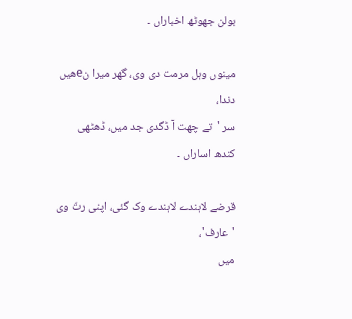بولن جھوٹھ اخباراں ۔

مینوں وہل مرمت دی وی، گھر میرا نeھیں دندا،
سر 'تے چھت آ ڈگدی جد میں، ڈھٹھی کندھ اساراں ۔

قرضے لاہندے لاہندے وک گئی، اپنی رتّ وی 'عارف'،
میں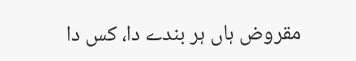مقروض ہاں ہر بندے دا، کس دا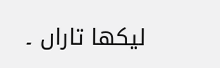لیکھا تاراں ۔